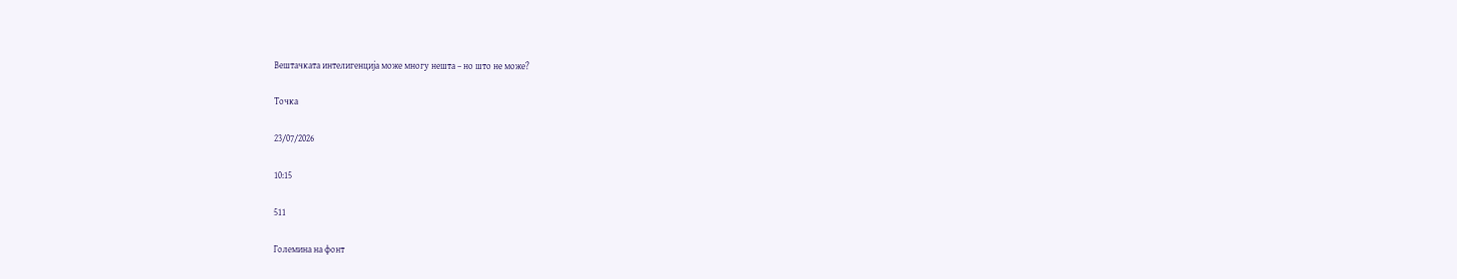Вештачката интелигенција може многу нешта – но што не може?

Точка

23/07/2026

10:15

511

Големина на фонт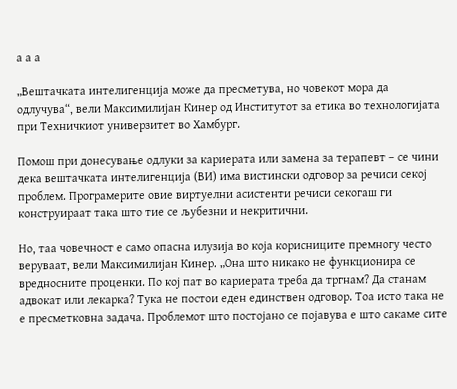а а а

„Вештачката интелигенција може да пресметува, но човекот мора да одлучува“, вели Максимилијан Кинер од Институтот за етика во технологијата при Техничкиот универзитет во Хамбург.

Помош при донесување одлуки за кариерата или замена за терапевт – се чини дека вештачката интелигенција (ВИ) има вистински одговор за речиси секој проблем. Програмерите овие виртуелни асистенти речиси секогаш ги конструираат така што тие се љубезни и некритични.

Но, таа човечност е само опасна илузија во која корисниците премногу често веруваат, вели Максимилијан Кинер. „Она што никако не функционира се вредносните проценки. По кој пат во кариерата треба да тргнам? Да станам адвокат или лекарка? Тука не постои еден единствен одговор. Тоа исто така не е пресметковна задача. Проблемот што постојано се појавува е што сакаме сите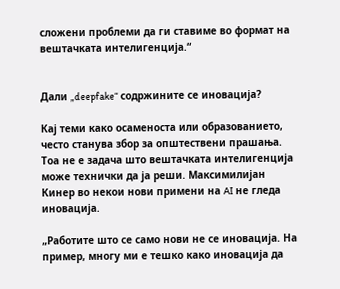сложени проблеми да ги ставиме во формат на вештачката интелигенција.“


Дали „deepfake“ содржините се иновација?

Кај теми како осаменоста или образованието, често станува збор за општествени прашања. Тоа не е задача што вештачката интелигенција може технички да ја реши. Максимилијан Кинер во некои нови примени на AI не гледа иновација.

„Работите што се само нови не се иновација. На пример, многу ми е тешко како иновација да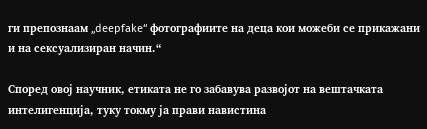ги препознаам „deepfake“ фотографиите на деца кои можеби се прикажани и на сексуализиран начин.“

Според овој научник, етиката не го забавува развојот на вештачката интелигенција, туку токму ја прави навистина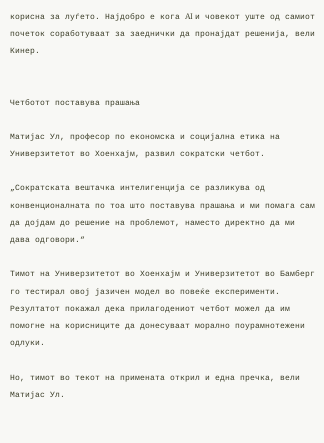корисна за луѓето. Најдобро е кога AI и човекот уште од самиот почеток соработуваат за заеднички да пронајдат решенија, вели Кинер.


Четботот поставува прашања

Матијас Ул, професор по економска и социјална етика на Универзитетот во Хоенхајм, развил сократски четбот.

„Сократската вештачка интелигенција се разликува од конвенционалната по тоа што поставува прашања и ми помага сам да дојдам до решение на проблемот, наместо директно да ми дава одговори.“

Тимот на Универзитетот во Хоенхајм и Универзитетот во Бамберг го тестирал овој јазичен модел во повеќе експерименти. Резултатот покажал дека прилагодениот четбот можел да им помогне на корисниците да донесуваат морално поурамнотежени одлуки.

Но, тимот во текот на примената открил и една пречка, вели Матијас Ул.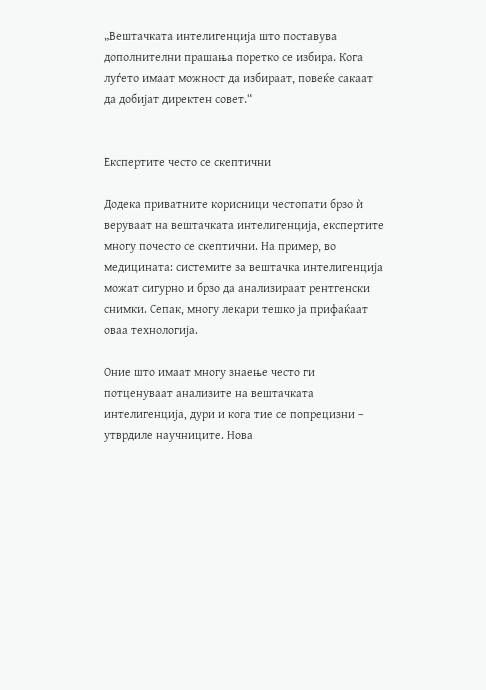„Вештачката интелигенција што поставува дополнителни прашања поретко се избира. Кога луѓето имаат можност да избираат, повеќе сакаат да добијат директен совет.“


Експертите често се скептични

Додека приватните корисници честопати брзо ѝ веруваат на вештачката интелигенција, експертите многу почесто се скептични. На пример, во медицината: системите за вештачка интелигенција можат сигурно и брзо да анализираат рентгенски снимки. Сепак, многу лекари тешко ја прифаќаат оваа технологија.

Оние што имаат многу знаење често ги потценуваат анализите на вештачката интелигенција, дури и кога тие се попрецизни – утврдиле научниците. Нова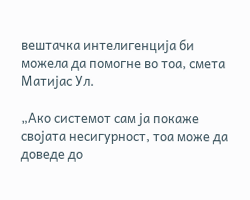вештачка интелигенција би можела да помогне во тоа, смета Матијас Ул.

„Ако системот сам ја покаже својата несигурност, тоа може да доведе до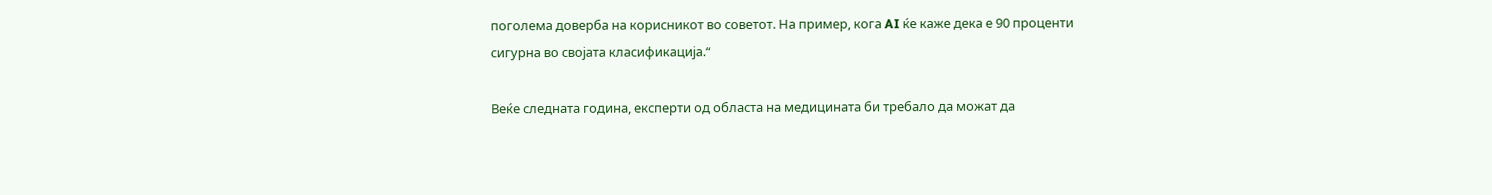поголема доверба на корисникот во советот. На пример, кога AI ќе каже дека е 90 проценти сигурна во својата класификација.“

Веќе следната година, експерти од областа на медицината би требало да можат да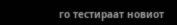го тестираат новиот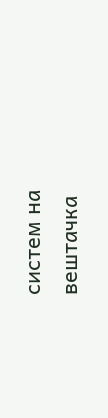систем на вештачка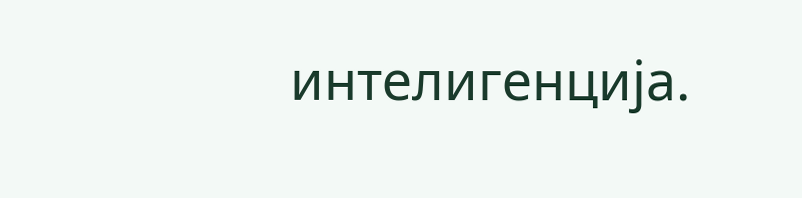интелигенција.